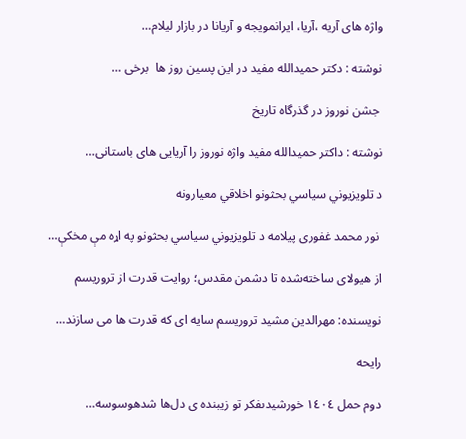واژه های آریه ،آریا، ایرانمویجه و آریانا در بازار لیلام…

نوشته : دکتر حمیدالله مفید در این پسین روز ها  برخی …

 جشن نوروز در گذرگاه تاریخ

نوشته : داکتر حمیدالله مفید واژه نوروز را آریایی های باستانی…

د تلویزیوني سیاسي بحثونو اخلاقي معیارونه

 نور محمد غفوری پیلامه د تلویزیوني سیاسي بحثونو په اړه مې مخکې…

از هیولای ساخته‌شده تا دشمن مقدس؛ روایت قدرت از تروریسم

نویسنده: مهرالدین مشید تروریسم سایه ای که قدرت ها می سازند…

رايحه

دوم حمل ١٤٠٤ خورشيدىفکر تو زیبنده ‌‌‌‌‌‌ی دل‌ها شدهوسوسه…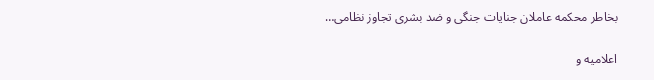بخاطر محکمه عاملان جنایات جنگی و ضد بشری تجاوز نظامی…

اعلامیه و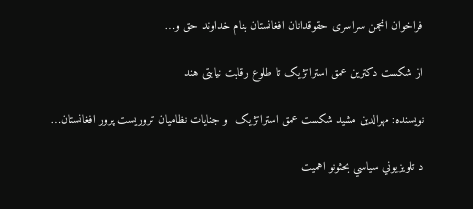فراخوان انجمن سراسری حقوقدانان افغانستان بنام خداوند حق و…

از شکست دکترین عمق استراتژیک تا طلوع رقابت نیابتی هند

نویسنده: مهرالدین مشید شکست عمق استراتژیک  و جنایات نظامیان تروریست پرور افغانستان…

د تلویزیوني سیاسي بحثونو اهمیت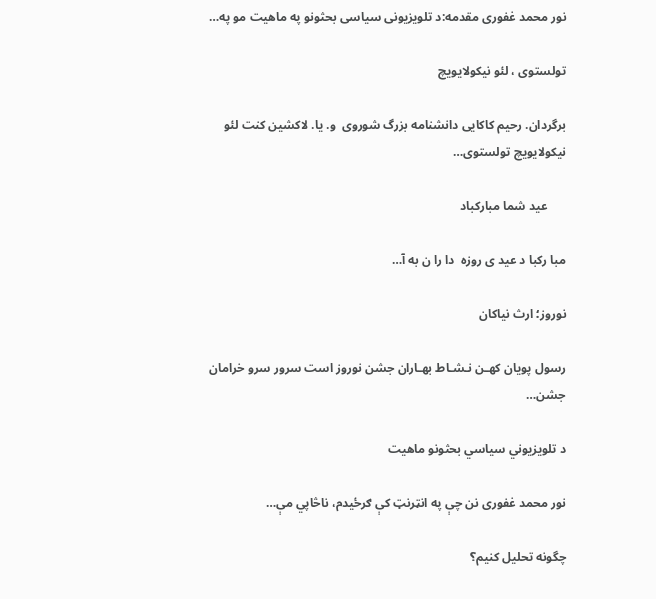نور محمد غفوری مقدمه:د تلویزیونی سیاسی بحثونو په ماهیت مو په…

تولستوی ، لئو نیکولایویچ

برگردان. رحیم کاکایی دانشنامه بزرگ شوروی  و. یا. لاکشین کنت لئو نیکولایویچ تولستوی…

      عید شما مبارکباد

مبا رکبا د عید ی روزه  دا را ن به آ…

نوروز؛ ارث نیاکان

رسول پویان کهـن نـشـاط بهـاران جشن نوروز است سرور سرو خرامان جشن…

د تلویزیوني سیاسي بحثونو ماهیت

نور محمد غفوری نن چې په انټرنټ کې ګرځیدم، ناڅاپي مې…

چگونه تحلیل کنیم؟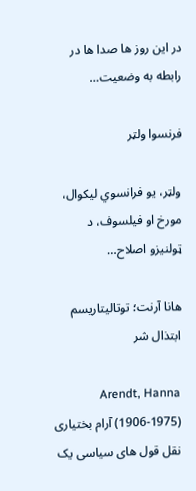در این روز ها صدا ها در رابطه به وضعیت…

فرنسوا ولټر

ولټر، یو فرانسوي لیکوال، مورخ او فیلسوف، د ټولنیزو اصلاح…

هانا آرنت؛ توتالیتاریسم ابتذال شر

Arendt, Hanna (1906-1975) آرام بختیاری نقل قول های سیاسی یک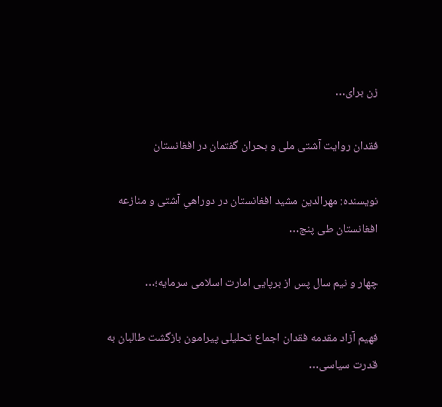زن برای…

فقدان روایت آشتی ملی و بحران گفتمان در افغانستان

نویسنده: مهرالدین مشید افغانستان در دوراهیِ آشتی و منازعه افغانستان طی پنج…

چهار و نیم سال پس از برپایی امارت اسلامی سرمایه؛…

فهیم آزاد مقدمه فقدان اجماع تحلیلی پیرامون بازگشت طالبان به قدرت سیاسی…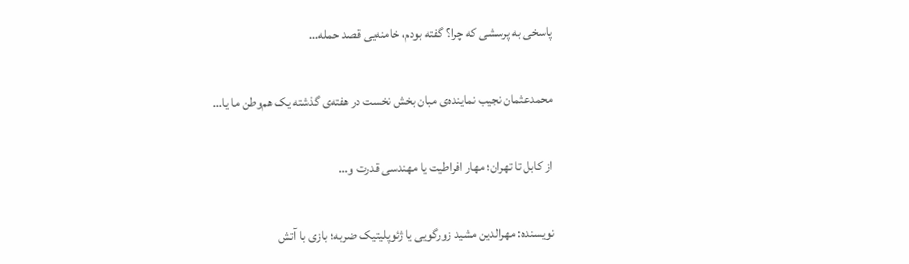پاسخی به پرسشی که چرا؟ گفته بودم، خامنه‌یی قصد حمله…

محمدعثمان نجیب نماینده‌ی مبان بخش نخست در هفته‌ی گذشته‌ یک هم‌وطن ما یا…

از کابل تا تهران؛ مهار افراطیت یا مهندسی قدرت و…

نویسنده: مهرالدین مشید زورگویی یا ژئوپلیتیک ضربه؛ بازی با آتش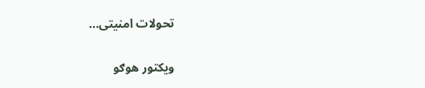تحولات امنیتی…

ویکتور هوګو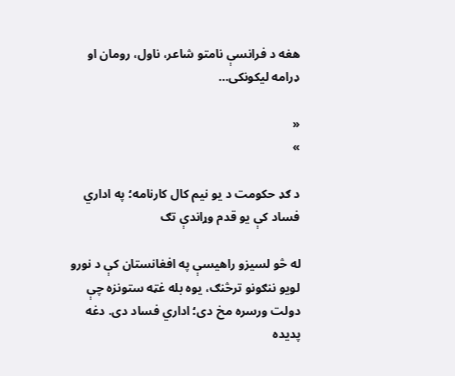هغه د فرانسې نامتو شاعر، ناول، رومان او ډرامه لیکونکی…

«
»

د ګډ حکومت د يو نيم کال کارنامه؛ په اداري فساد کې يو قدم وړاندې تګ

له څو لسيزو راهيسې په افغانستان کې د نورو لويو ننګونو ترڅنګ، یوه بله غټه ستونزه چې دولت ورسره مخ دی؛ اداري فساد دی. دغه پديده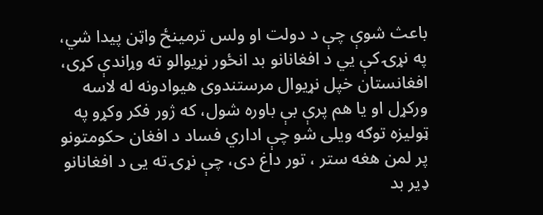باعث شوې چې د دولت او ولس ترمینځ واټن پیدا شي، په نړۍ کې يي د افغانانو بد انځور نړيوالو ته وړاندې کړی، افغانستان خپل نړيوال مرستندوی هيوادونه له لاسه ورکړل او يا هم پرې بې باوره شول، که ژور فکر وکړو په ټولیزه توګه ویلی شو چې اداري فساد د افغان حکومتونو پر لمن هغه ستر ، تور داغ دی، چې نړۍ ته يی د افغانانو ډیر بد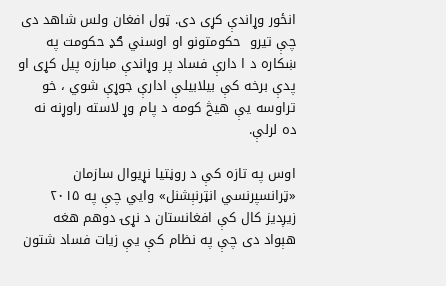انځور وړاندې کړی دی. ټول افغان ولس شاهد دی چې تيرو  حکومتونو او اوسني ګډ حکومت په ښکاره د ا دارې فساد پر وړاندې مبارزه پیل کړی او پدې برخه کې بیلابیلې ادارې جوړې شوي ، خو تراوسه یې هیڅ کومه د پام وړ لاسته راوړنه نه ده لرلې.

اوس په تازه کې د روڼتيا نړيوال سازمان «ټرانسپرنسي انټرنېشنل» وايي چې په ۲۰۱۵ زيږديز کال کې افغانستان د نړۍ دوهم هغه هېواد دی چې په نظام کې يې زيات فساد شتون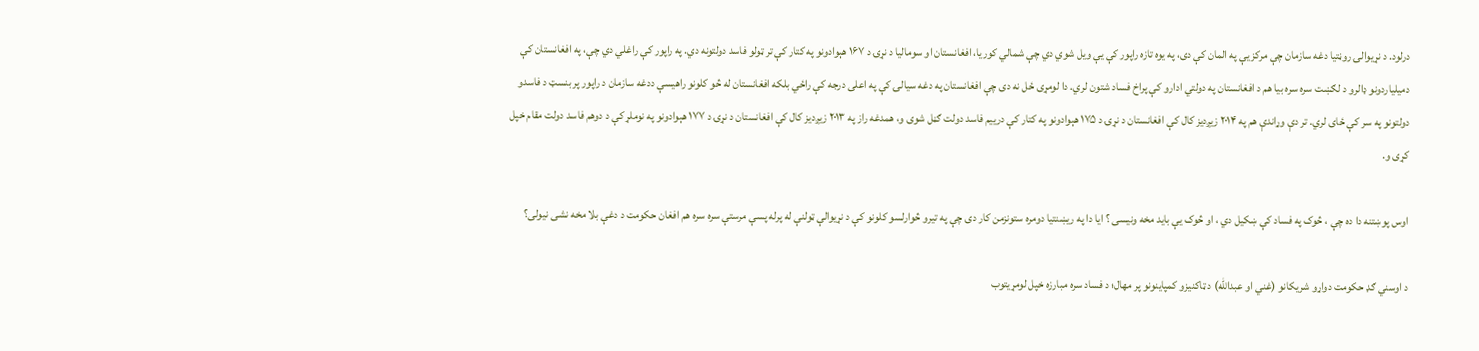درلود. د نړيوالۍ روڼتيا دغه سازمان چې مرکز يې په المان کې دی، په يوه تازه راپور کې يې ویل شوي دي چې شمالي کوريا، افغانستان او سوماليا د نړۍ د ۱۶۷ هېوادونو په کتار کې تر ټولو فاسد دولتونه دي. په راپور کې راغلي دي چې، په افغانستان کې دميلياردونو ډالرو د لګښت سره سره بيا هم د افغانستان په دولتي ادارو کې پراخ فساد شتون لري. دا لومړی ځل نه دی چې افغانستان په دغه سيالۍ کې په اعلی درجه کې راځي بلکه افغانستان له څو کلونو راهيسې ددغه سازمان د راپور پر بنسټ د فاسدو دولتونو په سر کې ځای لري. تر دې وړاندې هم په ۲۰۱۴ زيږديز کال کې افغانستان د نړۍ د ۱۷۵ هېوادونو په کتار کې درييم فاسد دولت ګڼل شوی و، همدغه راز په ۲۰۱۳ زيږديز کال کې افغانستان د نړۍ د ۱۷۷ هېوادونو په نوملړ کې د دوهم فاسد دولت مقام خپل کړی و.

اوس پوښتنه دا ده چې ، څوک په فساد کې ښکیل دي ، او څوک یې باید مخه ونیسی ؟ ایا دا په ریښنتیا دومره ستونزمن کار دی چې په تيرو څوارلسو کلونو کې د نړيوالې ټولنې له پرله پسې مرستې سره سره هم افغان حکومت د دغې بلا مخه نشی نیولی؟

د اوسني ګډ حکومت دواړو شريکانو (غني او عبدالله) د ټاکنيزو کمپاينونو پر مهال؛ د فساد سره مبارزه خپل لومړيتوب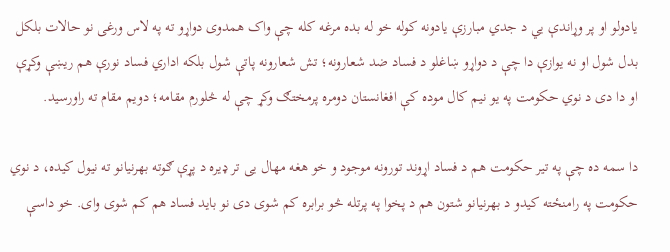يادولو او پر وړاندې يي د جدي مبارزې يادونه کوله خو له بده مرغه کله چې واک همدوی دواړو ته په لاس ورغی نو حالات بلکل بدل شول او نه يوازې دا چې د دواړو ښاغلو د فساد ضد شعارونه؛ تش شعارونه پاتې شول بلکه اداري فساد نورې هم ريښې وکړې او دا دی د نوي حکومت په يو نيم کال موده کې افغانستان دومره پرمختګ وکړ چې له څلورم مقامه؛ دويم مقام ته راورسيد.

دا سمه ده چې په تير حکومت هم د فساد اړوند تورونه موجود و خو هغه مهال يی تر ډيره د پړې ګوته بهرنيانو ته نيول کيده، د نوي حکومت په رامنځته کيدو د بهرنيانو شتون هم د پخوا په پرتله څو برابره کم شوی دی نو بايد فساد هم کم شوی وای. خو داسې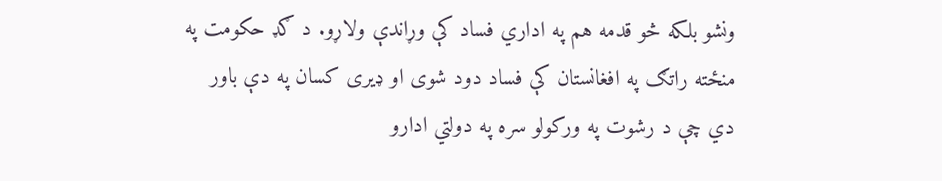ونشو بلکه څو قدمه هم په اداري فساد کې وړاندې ولاړو. د ګډ حکومت په منځته راتګ په افغانستان کې فساد دود شوی او ډيری کسان په دې باور دي چې د رشوت په ورکولو سره په دولتي ادارو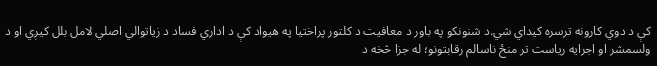کې د دوي کارونه ترسره کيداي شي.د شنونکو په باور د معافيت د کلتور پراختيا په هيواد کې د اداري فساد د زياتوالي اصلي لامل بلل کيږي او د ولسمشر او اجرايه رياست تر منځ ناسالم رقابتونو؛ له جزا څخه د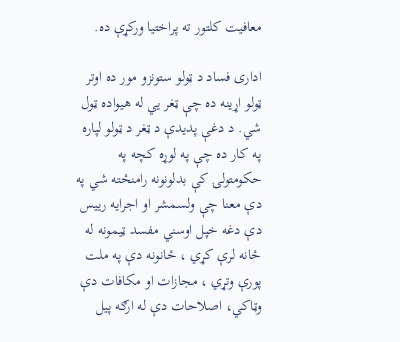معافيت کلتور ته پراختيا ورکړې ده.

اداری فساد د ټولو ستونزو مور ده اوتر ټولو اړینه ده چې ټغر يي له هیواده ټول شي. د دغې پديدې د ټغر د ټولو لپاره په کار ده چې په لوړه کچه په حکومتولۍ کې بدلونونه رامنځته شي په دې معنا چې ولسمشر او اجرايه رييس دې دغه خپل اوسني مفسد ټیمونه له ځانه لرې کړي ، ځانونه دې په ملت پورې وتړي ، مجازات او مکافات دې وټاکي، اصلاحات دې له ارګه پیل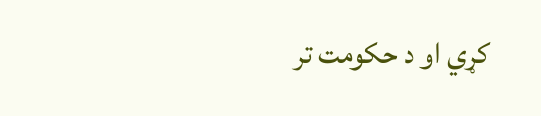کړي او د حکومت تر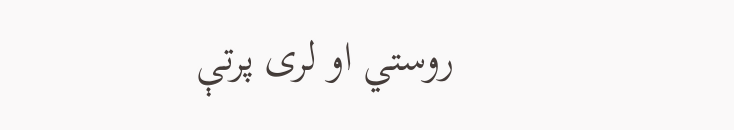روستي او لری پرتې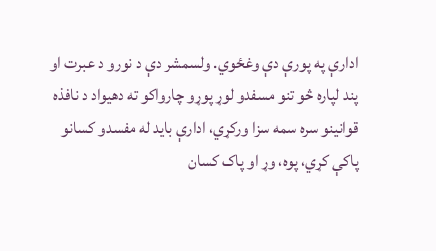ادارې په پورې دې وغځوي. ولسمشر دې د نورو د عبرت او پند لپاره څو تنو مسفدو لوړ پوړو چارواکو ته دهیواد د نافذه قوانینو سره سمه سزا ورکړي، ادارې بايد له مفسدو کسانو پاکې کړي، پوه، وړ او پاک کسان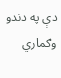دې په دندو وګماري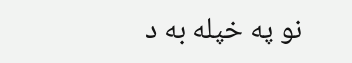نو په خپله به د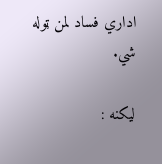اداري فساد لمن ټوله شي.

لیکنه :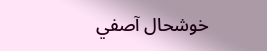خوشحال آصفي